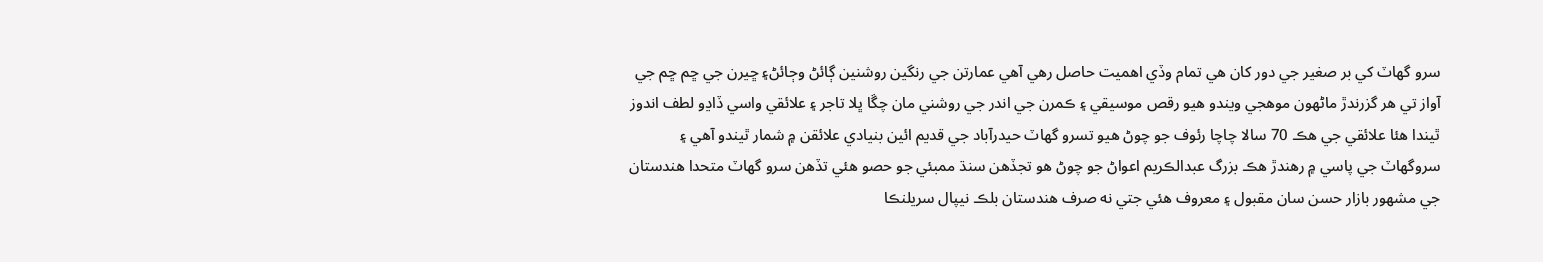سرو گھاٽ کي بر صغير جي دور کان ھي تمام وڏي اھميت حاصل رھي آھي عمارتن جي رنگين روشنين ڳائڻ وڄائڻ۽ ڇيرن جي ڇم ڇم جي آواز تي ھر گزرندڙ ماڻھون موھجي ويندو ھيو رقص موسيقي ۽ ڪمرن جي اندر جي روشني مان چڱا ڀلا تاجر ۽ علائقي واسي ڏاڍو لطف اندوز ٿيندا ھئا علائقي جي ھڪ 70 سالا چاچا رئوف جو چوڻ ھيو تسرو گھاٽ حيدرآباد جي قديم ائين بنيادي علائقن ۾ شمار ٿيندو آھي ۽ سروگھاٽ جي پاسي ۾ رھندڙ ھڪ بزرگ عبدالڪريم اعواڻ جو چوڻ ھو تجڏھن سنڌ ممبئي جو حصو ھئي تڏھن سرو گھاٽ متحدا ھندستان جي مشھور بازار حسن سان مقبول ۽ معروف ھئي جتي نه صرف ھندستان بلڪ نيپال سريلنڪا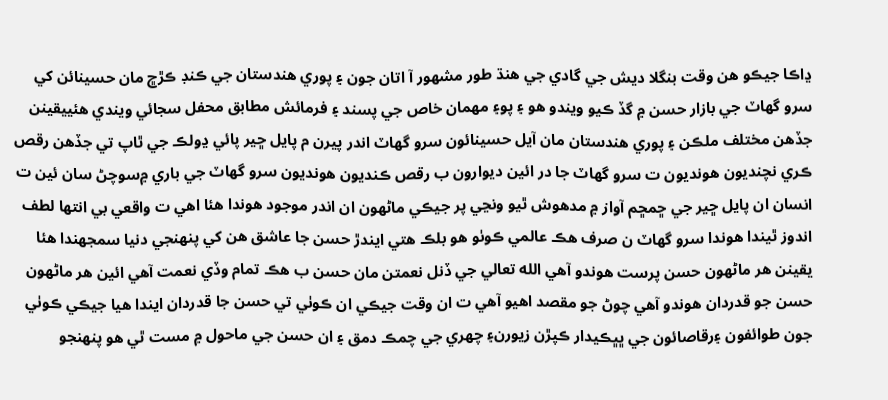ڍاڪا جيڪو ھن وقت بنگلا ديش جي گادي جي ھنڌ طور مشھور آ اتان جون ۽ پوري ھندستان جي ڪنڊ ڪڙڇ مان حسينائن کي سرو گھاٽ جي بازار حسن ۾ گڏ ڪيو ويندو ھو ۽ پو۽ مھمان خاص جي پسند ۽ فرمائش مطابق محفل سجائي ويندي ھئييقينن جڏھن مختلف ملڪن ۽ پوري ھندستان مان آيل حسينائون سرو گھاٽ اندر پيرن م پايل ڇير پائي ڍولڪ جي ٿاپ تي جڏھن رقص ڪري نچنديون ھونديون ت سرو گھاٽ جا در ائين ديوارون ب رقص ڪنديون ھونديون سرو گھاٽ جي باري ۾سوچڻ سان ئين ت انسان ان پايل ڇير جي ڇمڇم آواز ۾ مدھوش ٿيو ونڃي پر جيڪي ماڻھون ان اندر موجود ھوندا ھئا اھي ت واقعي بي انتھا لطف اندوز ٿيندا ھوندا سرو گھاٽ ن صرف ھڪ عالمي ڪوٺو ھو بلڪ ھتي ايندڙ حسن جا عاشق ھن کي پنهنجي دنيا سمجھندا ھئا يقينن ھر ماڻھون حسن پرست ھوندو آھي الله تعالي جي ڏنل نعمتن مان حسن ب ھڪ تمام وڏي نعمت آھي ائين ھر ماڻھون حسن جو قدردان ھوندو آھي چوڻ جو مقصد اھيو آھي ت ان وقت جيڪي ان ڪوٺي تي حسن جا قدردان ايندا ھيا جيڪي ڪوٺي جون طوائفون ۽رقاصائون جي ڀڀڪيدار ڪپڙن زيورن۽ چھري جي چمڪ دمق ۽ ان حسن جي ماحول ۾ مست ٿي ھو پنھنجو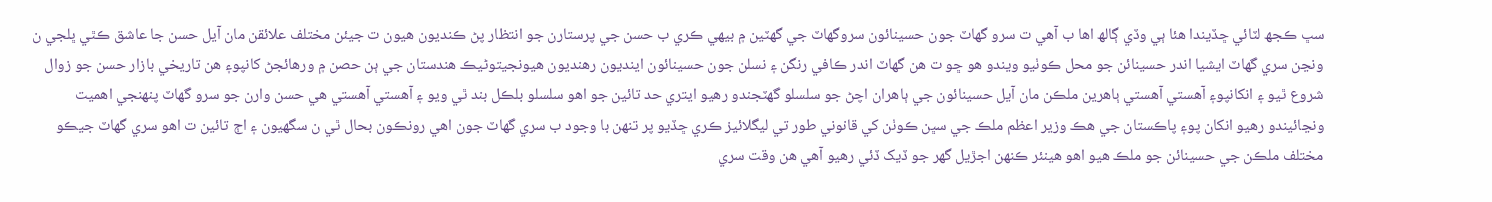سڀ ڪجھ لٽائي ڇڏيندا ھئا ٻي وڏي ڳالھ اھا ب آھي ت سرو گھاٽ جون حسينائون سروگھاٽ جي گھٽين ۾ بيھي ڪري ب حسن جي پرستارن جو انتظار پڻ ڪنديون ھيون ت جيئن مختلف علائقن مان آيل حسن جا عاشق ڪٿي ڀلجي ن ونڃن سري گھاٽ ايشيا اندر حسينائن جو محل ڪوٺيو ويندو ھو ڇو ت ھن گھاٽ اندر ڪافي رنگن ۽ نسلن جون حسينائون اينديون رھنديون ھيونجيتوڻيڪ ھندستان جي ٻن حصن ۾ ورھائجڻ کانپو۽ ھن تاريخي بازار حسن جو زوال شروع ٿيو ۽ انکانپو۽ آھستي آھستي ٻاھرين ملڪن مان آيل حسينائون جي ٻاھران اچڻ جو سلسلو گھٽجندو رھيو ايتري حد تائين جو اھو سلسلو بلڪل بند ٿي ويو ۽ آھستي آھستي ھي حسن وارن جو سرو گھاٽ پنھنجي اھميت ونڃائيندو رھيو انکان پو۽ پاڪستان جي ھڪ وزير اعظم ملڪ جي سڀن ڪوٺن کي قانوني طور تي ليگلائيز ڪري ڇڏيو پر تنھن با وجود ب سري گھاٽ جون اھي رونڪون بحال ٿي ن سگھيون ۽ اڄ تائين ت اھو سري گھاٽ جيڪو مختلف ملڪن جي حسينائن جو ملڪ ھيو اھو ھينئر ڪنھن اجڙيل گھر جو ڏيک ڏئي رھيو آھي ھن وقت سري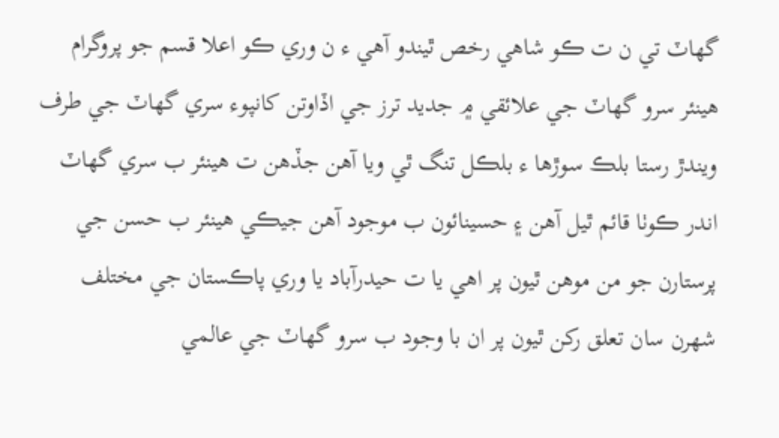گھاٽ تي ن ت ڪو شاھي رخص ٿيندو آھي ء ن وري ڪو اعلا قسم جو پروگرام ھينئر سرو گھاٽ جي علائقي ۾ جديد ترز جي اڏاوتن کانپوء سري گھاٽ جي طرف ويندڙ رستا بلڪ سوڙھا ء بلڪل تنگ ٿي ويا آھن جڏھن ت ھينئر ب سري گھاٽ اندر ڪوٺا قائم ٿيل آھن ۽ حسينائون ب موجود آھن جيڪي ھينئر ب حسن جي پرستارن جو من موھن ٿيون پر اھي يا ت حيدرآباد يا وري پاڪستان جي مختلف شھرن سان تعلق رکن ٿيون پر ان با وجود ب سرو گھاٽ جي عالمي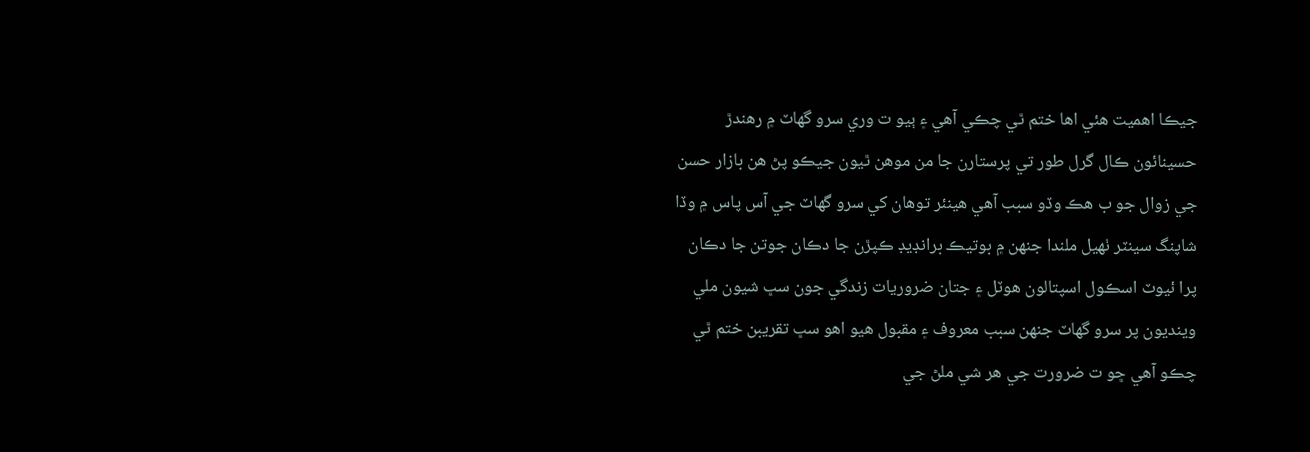جيڪا اھميت ھئي اھا ختم ٿي چڪي آھي ۽ ٻيو ت وري سرو گھاٽ ۾ رھندڙ حسينائون ڪال گرل طور تي پرستارن جا من موھن ٿيون جيڪو پڻ ھن بازار حسن جي زوال جو ب ھڪ وڏو سبب آھي ھينئر توھان کي سرو گھاٽ جي آس پاس ۾ وڏا شاپنگ سينٽر ٺھيل ملندا جنھن ۾ بوتيڪ برانڊيڊ ڪپڙن جا دڪان جوتن جا دڪان پرا ئيوٽ اسڪول اسپتالون ھوٽل ۽ جتان ضروريات زندگي جون سڀ شيون ملي وينديون پر سرو گھاٽ جنھن سبب معروف ۽ مقبول ھيو اھو سڀ تقريبن ختم ٿي چڪو آھي ڇو ت ضرورت جي ھر شي ملڻ جي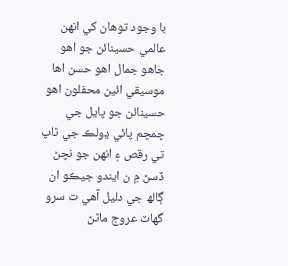با وجود توھان کي انھن عالمي حسينائن جو اھو جاھو جمال اھو حسن اھا موسيقي ائين محفلون اھو حسينائن جو پايل جي ڇمڇم پائي ڍولڪ جي ٿاپ تي رقص ۽ انھن جو نچڻ ڏسڻ ۾ ن ايندو جيڪو ان ڳالھ جي دليل آھي ت سرو گھاٽ عروج ماڻڻ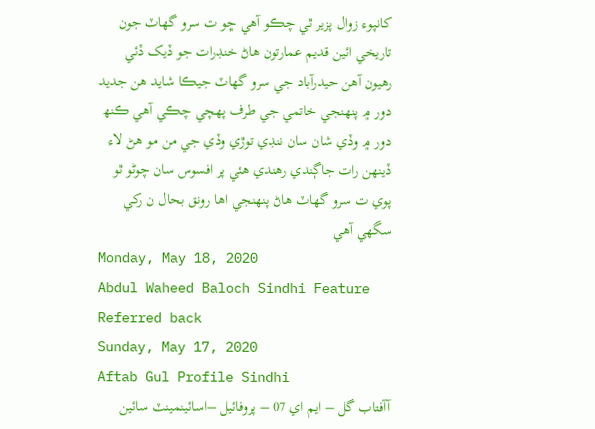کانپوء زوال پزير ٿي چڪو آھي ڇو ت سرو گھاٽ جون تاريخي ائين قديم عمارتون ھاڻ خنڊرات جو ڏيک ڏئي رھيون آھن حيدرآباد جي سرو گھاٽ جيڪا شايد ھن جديد دور ۾ پنھنجي خاتمي جي طرف پھچي چڪي آھي ڪنھ دور ۾ وڏي شان سان ننڊي توڙي وڏي جي من مو ھڻ لاء ڏينھن رات جاڳندي رھندي ھئي پر افسوس سان چوڻو ٿو پوي ت سرو گھاٽ ھاڻ پنھنجي اھا رونق بحال ن رکي سگھي آھي
Monday, May 18, 2020
Abdul Waheed Baloch Sindhi Feature Referred back
Sunday, May 17, 2020
Aftab Gul Profile Sindhi
آآفتاب گل – ايم اي 07 – پروفائيل –اسائينمينٽ سائين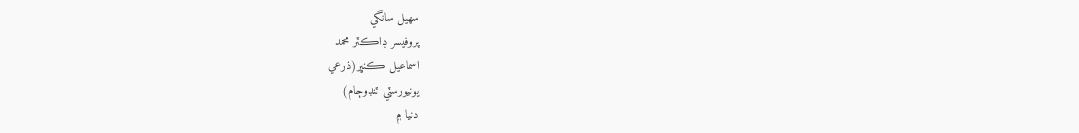سھيل سانگي
پروفيسر ڊاڪٽر محمد
اسماعيل ڪنڀر(ذرعي
يونيورسٽي ٽنڊوڄام)
دنيا ۾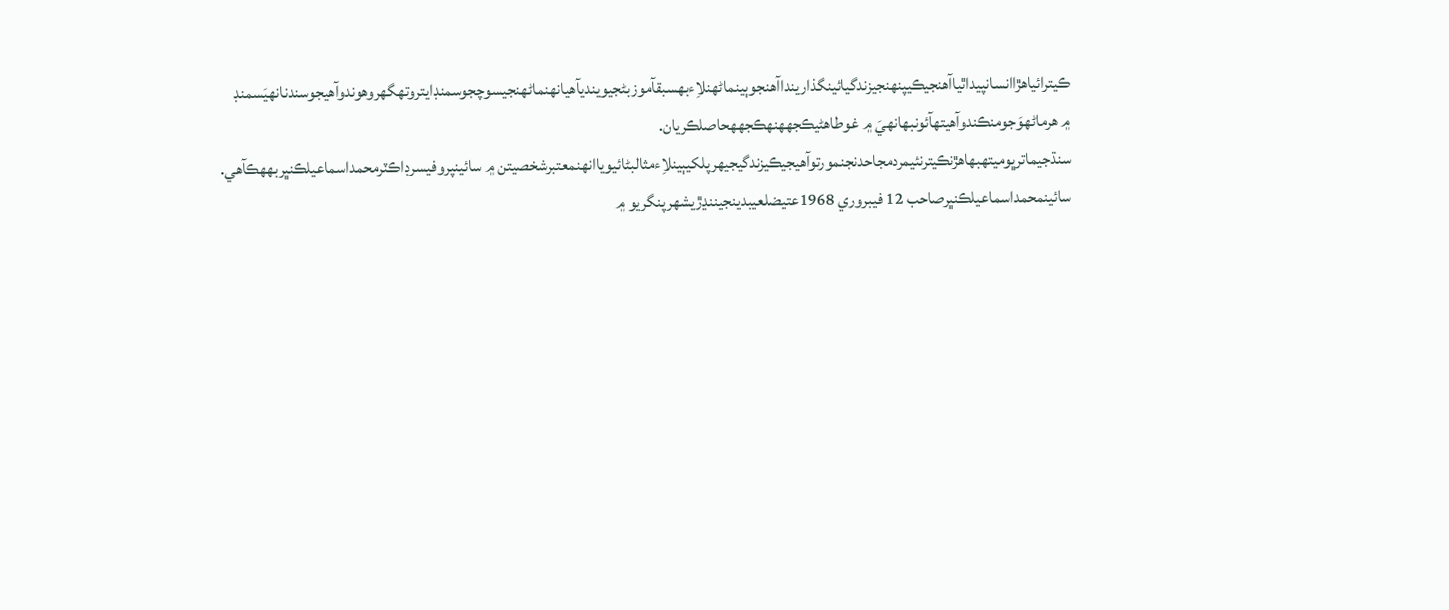ڪيترائياھڙاانسانپيداٿياآهنجيڪيپنهنجيزندگيائينگذارينداآهنجوٻينماڻهنلاِءبهسبقآموزبڻجيوينديآهيانهنماڻهنجيسوچجوسمنڊايتروتهگھروھوندوآهيجوسندنانهيَسمنڊ
۾ ھرماڻهوَجومنڪندوآهيتهآئونبهانهيَ ۾ غوطاھڻيڪجههنهڪجههحاصلڪريان.
سنڌجيماترڀوميتهبهاھڙنڪيترنئيمردمجاحدنجنمورتوآهيجيڪيزندگيجيھرپلکيٻينلاِءمثالبڻائيوياانهنمعتبرشخصيتن ۾ سائينپروفيسرڊاڪٽرمحمداسماعيلڪنڀربهھڪآهي. سائينمحمداسماعيلڪنڀرصاحب 12 فيبروري 1968عتيضلعيبدينجيننڍڙيشھرپنگريو ۾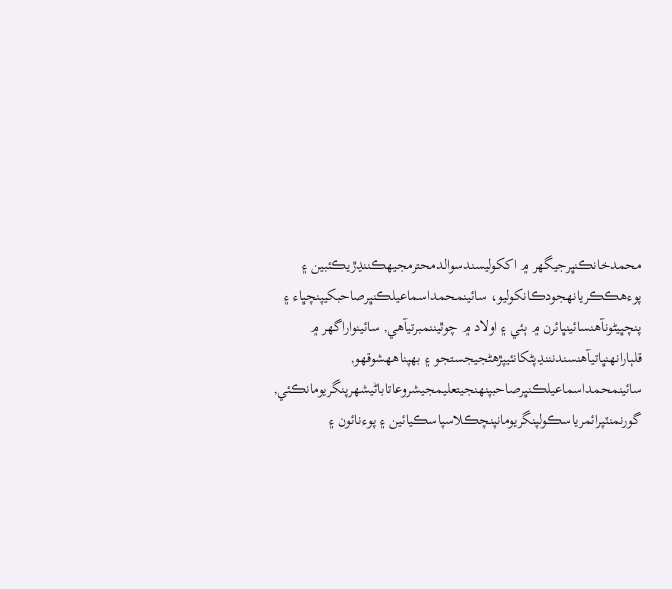محمدخانڪنڀرجيگھر ۾ اککوليسندسوالدمحترمجيھڪننڍڙيڪئبين ۽ پوءھڪڪريانهجودڪانکوليو، سائينمحمداسماعيلڪنڀرصاحبکيپنچڀاء ۽ پنچڀيڻونآھنسائينڀائرن ۾ ٻئي ۽ اولاد ۾ چوٿيننمبرتيآھي, سائينواراگهر ۾ قلٻارانھنڀاتيآھنسندنننڍپڻکانئيپڙھڻجيجستجو ۽ بهپناههشوقھو, سائينمحمداسماعيلڪنڀرصاحبپنهنجيتعليمجيشروعاتاباڻيشھرپنگريومانڪئي, گورنمنٽپرائمرياسڪولپنگريومانپنچڪلاسپاسڪيائين ۽ پوءنائون ۽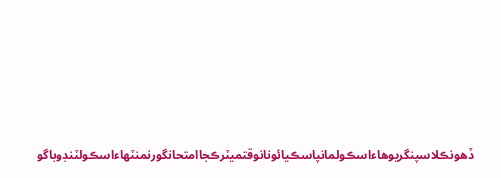ڏھونڪلاسپنگريوھاءاسڪولمانپاسڪيائونانوقتميٽرڪجاامتحانگورنمنٽھاءاسڪولٽنڊوباگو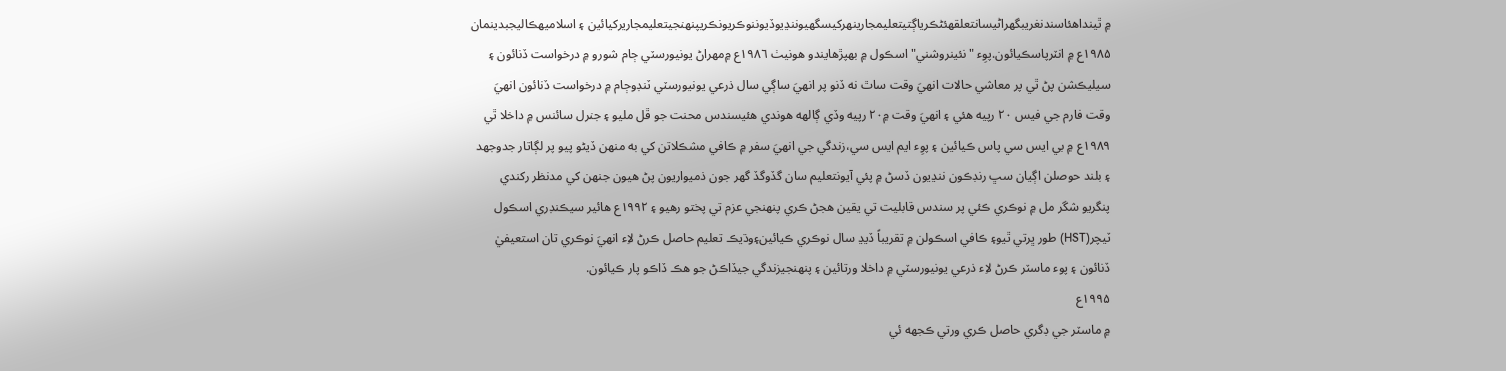۾ ٿينداھئاسندنغريبگھراڻيسانتعلقھئڻڪرياڳتيتعليمجارينهرکيسگهيوننڍيوڏيوننوڪريونڪريپنهنجيتعليمجاريرکيائين ۽ اسلاميهڪاليجبدينمان ١٩٨۵ع ۾ انٽرپاسڪيائون.پوِء "نئينروشني" اسڪول ۾ بهپڙھايندو ھونيٺ ١٩٨٦ع ۾مھراڻ يونيورسٽي ڄام شورو ۾ درخواست ڏنائون ۽ سيليڪشن پڻ ٿي پر معاشي حالات انهيَ وقت ساٿ نه ڏنو پر انهيَ ساڳي سال ذرعي يونيورسٽي ٽنڊوڄام ۾ درخواست ڏنائون انهيَ وقت فارم جي فيس ٢٠ رپيه ھئي ۽ انهيَ وقت ۾٢٠ رپيه وڏي ڳالهه ھوندي ھئيسندس محنت جو ڦل مليو ۽ جنرل سائنس ۾ داخلا ٿي ١٩٨٩ع ۾ بي ايس سي پاس ڪيائين ۽ پوِء ايم ايس سي،زندگي جي انهيَ سفر ۾ ڪافي مشڪلاتن کي به منهن ڏيڻو پيو پر لڳاتار جدوجهد ۽ بلند حوصلن اڳيان سڀ رنڊڪون ننڍيون ڏسڻ ۾ پئي آيونتعليم سان گڏوگڏ گھر جون ذميواريون پڻ ھيون جنهن کي مدنظر رکندي پنگريو شگر مل ۾ نوڪري ڪئي پر سندس قابليت تي يقين ھجڻ ڪري پنهنجي عزم تي پختو رهيو ۽ ١٩٩٢ع ھائير سيڪنڊري اسڪول ٽيچر(HST) طور ڀرتي ٿيو۽ ڪافي اسڪولن ۾ تقريباً ڏيڍ سال نوڪري ڪيائين۽وڌيڪ تعليم حاصل ڪرڻ لاِء انهيَ نوڪري تان استعيفيٰ ڏنائون ۽ پوء ماسٽر ڪرڻ لاِء ذرعي يونيورسٽي ۾ داخلا ورتائين ۽ پنھنجيزندگي جيڏاڪڻ جو ھڪ ڏاڪو پار ڪيائون.
١٩٩۵ع
۾ ماسٽر جي ڊگري حاصل ڪري ورتي ڪجهه ئي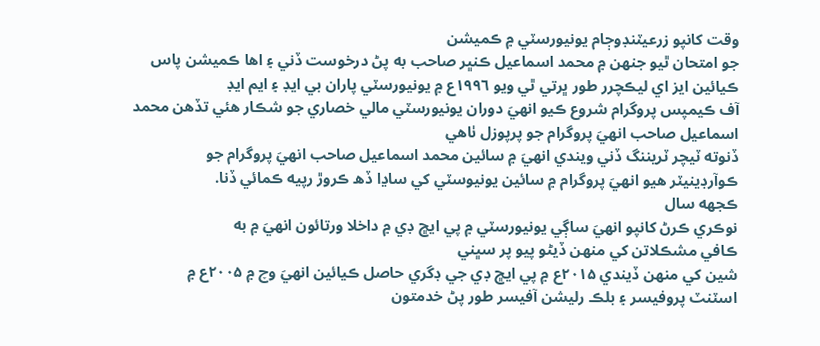وقت کانپو زرعيٽنڊوڄام يونيورسٽي ۾ ڪميشن
جو امتحان ٿيو جنهن ۾ محمد اسماعيل ڪنڀر صاحب به پڻ درخوست ڏني ۽ اھا ڪميشن پاس
ڪيائين ايز اي ليڪچرر طور ڀرتي ٿي ويو ١٩٩٦ع ۾ يونيورسٽي پاران بي ايڊ ۽ ايم ايڊ
آف ڪيمپس پروگرام شروع ڪيو انهيَ دوران يونيورسٽي مالي خصاري جو شڪار ھئي تڏهن محمد
اسماعيل صاحب انهيَ پروگرام جو پرپوزل ٺاهي
ڏنوته ٽيچر ٽريننگ ڏني ويندي انهيَ ۾ سائين محمد اسماعيل صاحب انهيَ پروگرام جو
ڪوآرڊينيٽر ھيو انهيَ پروگرام ۾ سائين يونيوسٽي کي ساڍا ڏھ ڪروڙ رپيه ڪمائي ڏنا.
ڪجهه سال
نوڪري ڪرڻ کانپو انهيَ ساڳي يونيورسٽي ۾ پي ايڇ ڊي ۾ داخلا ورتائون انهيَ ۾ به
ڪافي مشڪلاتن کي منهن ڏيڻو پيو پر سڀني
شين کي منهن ڏيندي ٢٠١۵ع ۾ پي ايڇ ڊي جي ڊگري حاصل ڪيائين انهيَ وچ ۾ ٢٠٠۵ع ۾
اسٽنٽ پروفيسر ۽ بلڪ رليشن آفيسر طور پڻ خدمتون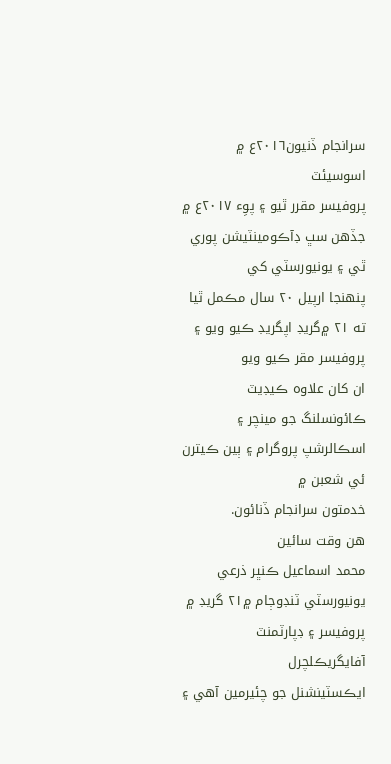سرانجام ڏنيون٢٠١٦ع ۾ اسوسيئٽ
پروفيسر مقرر ٿيو ۽ پوِء ٢٠١٧ع ۾ جڏهن سڀ ڊآڪومينٽيشن پوري ٿي ۽ يونيورسٽي کي
پنهنجا ارپيل ٢٠ سال مڪمل ٿيا ته ٢١ ۾گريڊ اپگريڊ ڪيو ويو ۽ پروفيسر مقر ڪيو ويو
ان کان علاوه ڪيڊيٽ ڪائونسلنگ جو مينچر ۽ اسڪالرشپ پروگرام ۽ ٻين ڪيترن ئي شعبن ۾
خدمتون سرانجام ڏنائون.
ھن وقت سائين
محمد اسماعيل ڪنڀر ذرعي يونيورسٽي ٽنڊوڄام ۾٢١ گريڊ ۾ پروفيسر ۽ ڊپارٽمنٽ آفايگريڪلچرل
ايڪسٽينشنل جو چئيرمين آهي ۽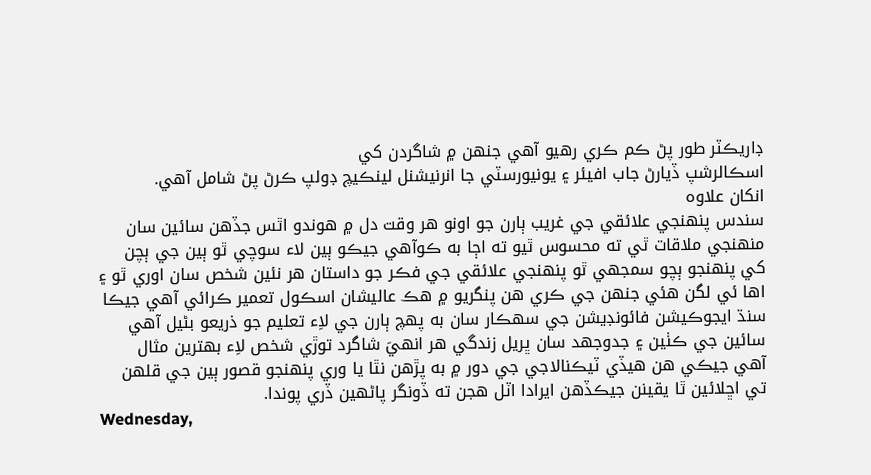ڊاريڪٽر طور پڻ ڪم ڪري رهيو آهي جنهن ۾ شاگردن کي
اسڪالرشپ ڏيارڻ جاب افيئر ۽ يونيورسٽي جا انرنيشنل لينڪيچ ڊولپ ڪرڻ پڻ شامل آهي.
انکان علاوه
سندس پنهنجي علائقي جي غريب ٻارن جو اونو ھر وقت دل ۾ ھوندو اٿس جڏهن سائين سان
منهنجي ملاقات ٿي ته محسوس ٿيو ته اڄا به ڪوآھي جيڪو ٻين لاء سوچي ٿو ٻين جي ٻچن
کي پنهنجو ٻچو سمجهي ٿو پنهنجي علائقي جي فڪر جو داستان ھر نئين شخص سان اوري ٿو ۽
اھا ئي لگن ھئي جنهن جي ڪري ھن پنگريو ۾ ھڪ عاليشان اسڪول تعمير ڪرائي آهي جيڪا
سنڌ ايجوڪيشن فائونڊيشن جي سھڪار سان به پھچ ٻارن جي لاِء تعليم جو ذريعو بڻيل آهي
سائين جي ڪٺين ۽ جدوجهد سان ڀريل زندگي ھر انهيَ شاگرد توڙي شخص لاِء بھترين مثال
آھي جيڪي ھن ھيڏي ٽيڪنالاجي جي دور ۾ به پڙھن نٿا يا وري پنهنجو قصور ٻين جي قلھن
تي اڇلائين ٿا يقينن جيڪڏهن ايرادا اٽل ھجن ته ڏونگر پاڻھين ڏري پوندا.
Wednesday,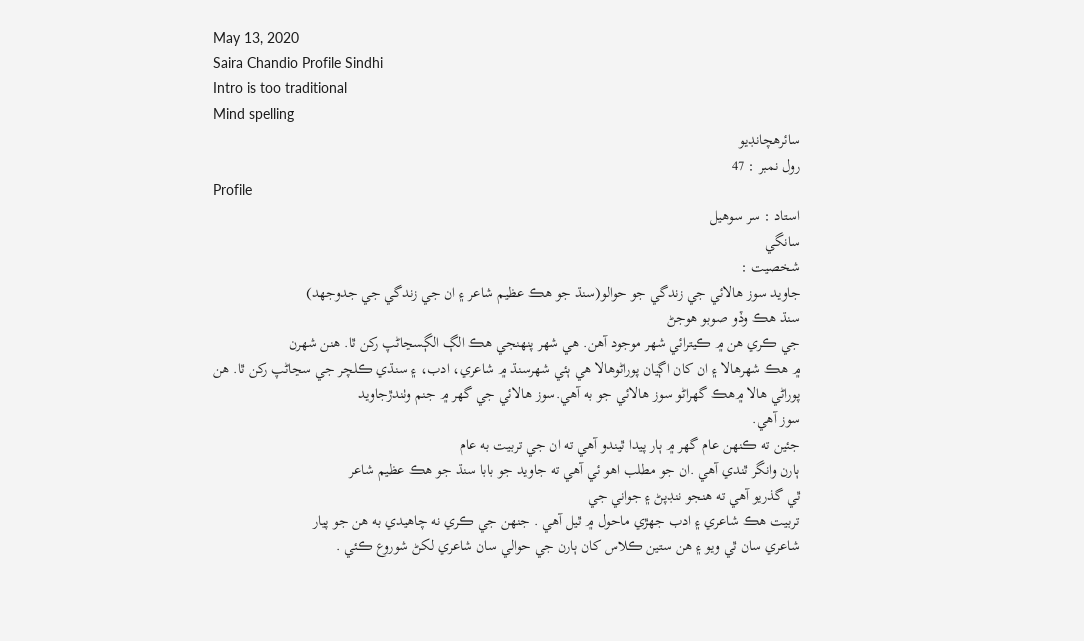May 13, 2020
Saira Chandio Profile Sindhi
Intro is too traditional
Mind spelling
سائرهچانڊيو
رول نمبر : 47
Profile
استاد : سر سوھيل
سانگي
شخصيت :
جاويد سوز ھالائي جي زندگي جو حوالو(سنڌ جو ھڪ عظيم شاعر ۽ ان جي زندگي جي جدوجھد)
سنڌ ھڪ وڏو صوبو ھوجڻ
جي ڪري ھن ۾ ڪيترائي شھر موجود آھن. ھي شھر پنھنجي ھڪ الڳ الڳسڃاڻپ رکن ٿا. ھنن شھرن
۾ ھڪ شھرھالا ۽ ان کان اڳيان پوراڻوھالا ھي ٻئي شھرسنڌ ۾ شاعري، ادب، ۽ سنڌي ڪلچر جي سڃاڻپ رکن ٿا. ھن
پوراڻي ھالا ۾ھڪ گھراڻو سوز ھالائي جو به آھي.سوز ھالائي جي گھر ۾ جنم وٺندڙجاويد
سوز آھي.
جئين ته ڪنھن عام گھر ۾ ٻار پيدا ٿيندو آھي ته ان جي تربيت به عام
ٻارن وانگر ٿندي آھي .ان جو مطلب اھو ئي آھي ته جاويد جو بابا سنڌ جو ھڪ عظيم شاعر
ٿي گذريو آھي ته ھنجو ننڊپڻ ۽ جواني جي
تربيت ھڪ شاعري ۽ ادب جھڙي ماحول ۾ ٿيل آھي . جنھن جي ڪري نه چاھيدي به ھن جو پيار
شاعري سان ٿي ويو ۽ ھن ستين ڪلاس کان ٻارن جي حوالي سان شاعري لکڻ شوروع ڪئي .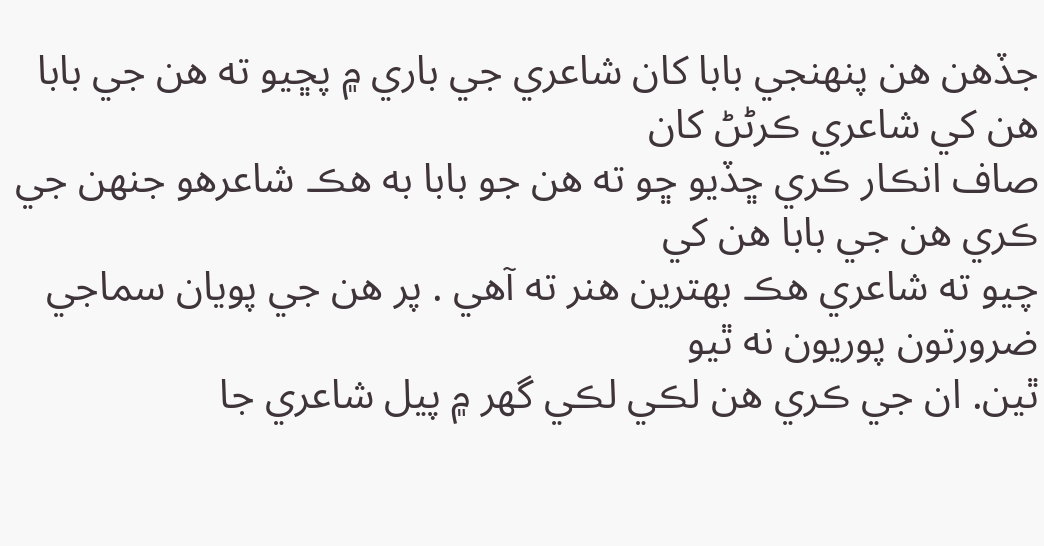جڏھن ھن پنھنجي بابا کان شاعري جي باري ۾ پڇيو ته ھن جي بابا ھن کي شاعري ڪرڻڻ کان
صاف انڪار ڪري ڇڏيو ڇو ته ھن جو بابا به ھڪ شاعرھو جنھن جي ڪري ھن جي بابا ھن کي
چيو ته شاعري ھڪ بھترين ھنر ته آھي . پر ھن جي پويان سماجي ضرورتون پوريون نه ٿيو
ٿين. ان جي ڪري ھن لڪي لڪي گھر ۾ پيل شاعري جا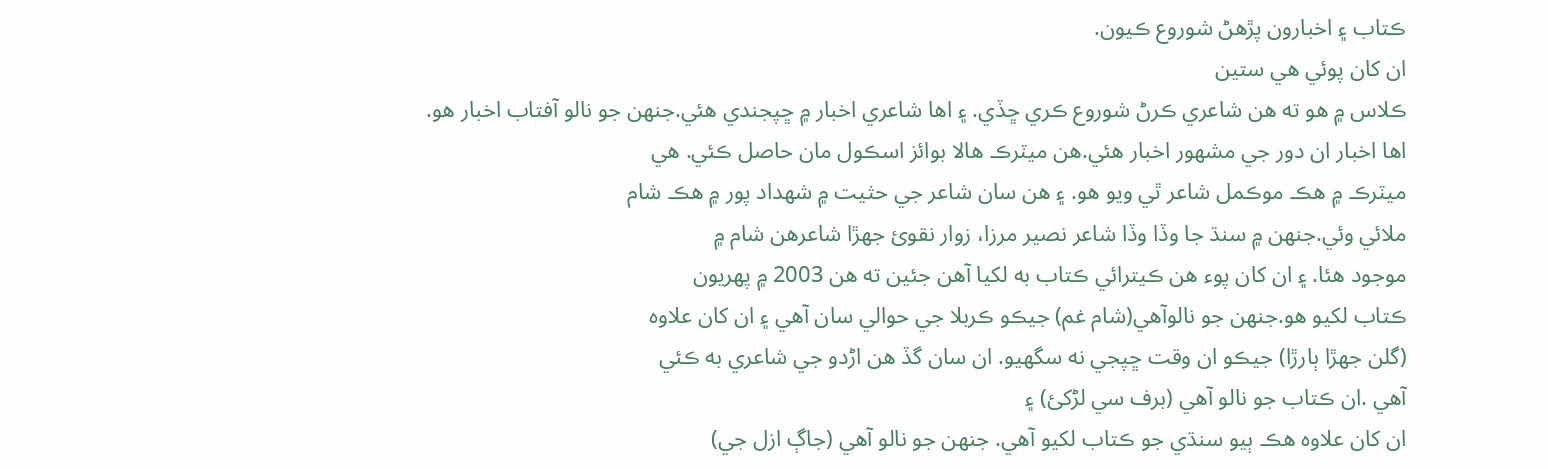ڪتاب ۽ اخبارون پڙھڻ شوروع ڪيون.
ان کان پوئي ھي ستين
ڪلاس ۾ ھو ته ھن شاعري ڪرڻ شوروع ڪري ڇڏي. ۽ اھا شاعري اخبار ۾ ڇپجندي ھئي.جنھن جو نالو آفتاب اخبار ھو.
اھا اخبار ان دور جي مشھور اخبار ھئي.ھن ميٽرڪ ھالا بوائز اسڪول مان حاصل ڪئي. ھي
ميٽرڪ ۾ ھڪ موڪمل شاعر ٿي ويو ھو. ۽ ھن سان شاعر جي حثيت ۾ شھداد پور ۾ ھڪ شام
ملائي وئي.جنھن ۾ سنڌ جا وڏا وڏا شاعر نصير مرزا، زوار نقوئ جھڙا شاعرھن شام ۾
موجود ھئا. ۽ ان کان پوء ھن ڪيترائي ڪتاب به لکيا آھن جئين ته ھن 2003 ۾ پھريون
ڪتاب لکيو ھو.جنھن جو نالوآھي(شام غم) جيڪو ڪربلا جي حوالي سان آھي ۽ ان کان علاوه
(گلن جھڙا ٻارڙا) جيڪو ان وقت ڇپجي نه سگھيو. ان سان گڏ ھن اڑدو جي شاعري به ڪئي
آھي .ان ڪتاب جو نالو آھي (برف سي لڑکئ) ۽
ان کان علاوه ھڪ ٻيو سنڌي جو ڪتاب لکيو آھي. جنھن جو نالو آھي (جاڳ ازل جي)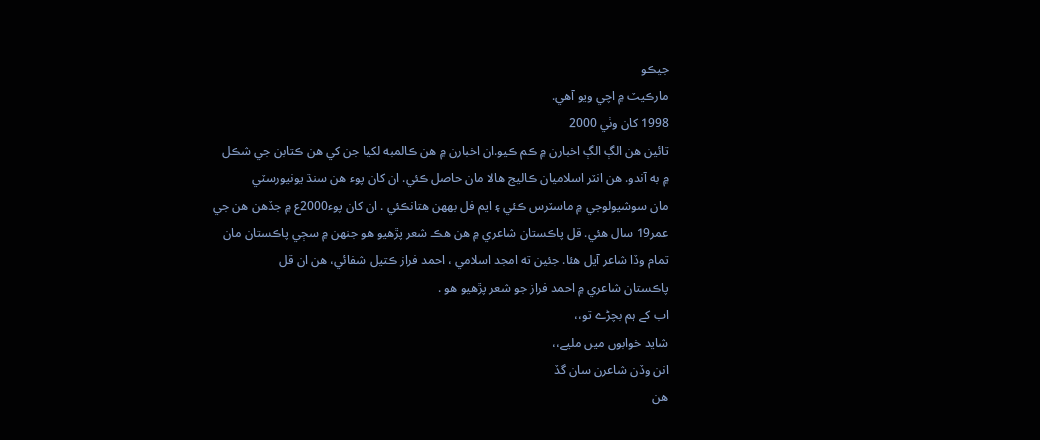جيڪو
مارڪيٽ ۾ اچي ويو آھي.
1998 کان وٺي 2000
تائين ھن الڳ الڳ اخبارن ۾ ڪم ڪيو.ان اخبارن ۾ ھن ڪالمبه لکيا جن کي ھن ڪتابن جي شڪل
۾ به آندو. ھن انٽر اسلاميان ڪاليج ھالا مان حاصل ڪئي. ان کان پوء ھن سنڌ يونيورسٽي
مان سوشيولوجي ۾ ماسٽرس ڪئي ۽ ايم فل بهھن ھتانڪئي . ان کان پوء2000ع ۾ جڏھن ھن جي
عمر19 سال ھئي. قل پاڪستان شاعري ۾ ھن ھڪ شعر پڙھيو ھو جنھن ۾ سڄي پاڪستان مان
تمام وڏا شاعر آيل ھئا. جئين ته امجد اسلامي ، احمد فراز ڪتيل شفائي، ھن ان قل
پاڪستان شاعري ۾ احمد فراز جو شعر پڙھيو ھو .
اب کے ہم بچڑے تو،،
شايد خوابوں ميں مليے،،
انن وڏن شاعرن سان گڏ
ھن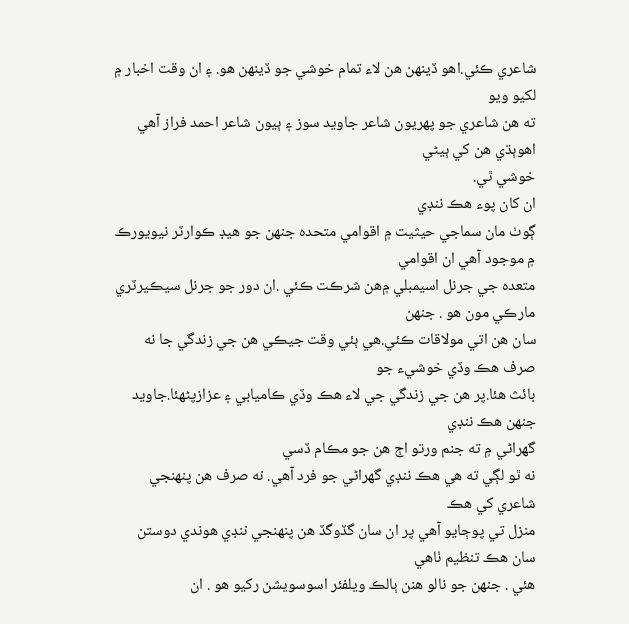شاعري ڪئي.اھو ڏينھن ھن لاء تمام خوشي جو ڏينھن ھو. ۽ ان وقت اخبار ۾ لکيو ويو
ته ھن شاعري جو پھريون شاعر جاويد سوز ۽ ٻيون شاعر احمد فراز آھي اھوٻڌي ھن کي ٻيڻي
خوشي ٿي.
ان کان پوء ھڪ ننڊي
ڳوٺ مان سماجي حيثيت ۾ اقوامي متحده جنھن جو ھيڊ ڪوارٽر نيويورڪ ۾ موجود آھي ان اقوامي
متعده جي جرنل اسيمبلي ۾ھن شرڪت ڪئي .ان دور جو جرنل سيڪيرٽري مارڪي مون ھو . جنھن
سان ھن اتي مولاقات ڪئي.ھي ٻئي وقت جيڪي ھن جي زندگي جا نه صرف ھڪ وڏي خوشيء جو
بائث ھئا.پر ھن جي زندگي جي لاء ھڪ وڏي ڪاميابي ۽ عزازپڻھئا.جاويد جنھن ھڪ ننڊي
گھراڻي ۾ ته جنم ورتو اڄ ھن جو مڪام ڏسي
نه ٿو لڳي ته ھي ھڪ ننڊي گھراڻي جو فرد آھي. نه صرف ھن پنھنجي شاعري کي ھڪ
منزل تي پوڄايو آھي پر ان سان گڏوگڏ ھن پنھنجي ننڊي ھوندي دوستن سان ھڪ تنظيم ٺاھي
ھئي . جنھن جو نالو ھنن ٻالڪ ويلفئر اسوسويشن رکيو ھو . ان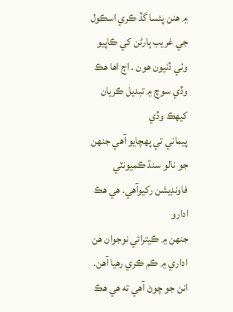۾ ھنن پئسا گڏ ڪري اسڪول
جي غريب ٻارڻن کي ڪاپيو وٺي ڏنيون ھون . اڄ اھا ھڪ وڏي سوچ ۾ تبديل ڪريان کيھڪ وڏي
پيماني تي پھچايو آھي جنھن جو نالو سنڌ ڪميونٽي فاونڊيشن رکيوآھي. ھي ھڪ ادارو
جنھن ۾ ڪيترائي نوجوان ھن اداري ۾ ڪم ڪري رھيا آھن. انن جو چوڻ آھي ته ھي ھڪ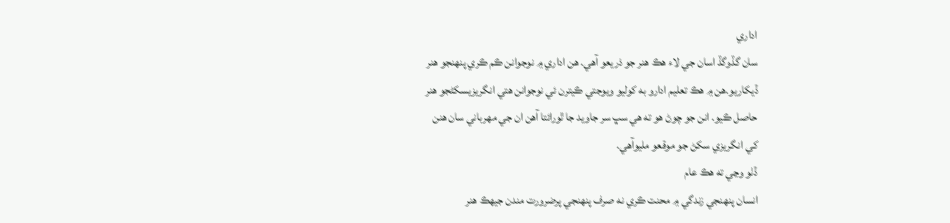اداري
سان گڏوگڏ اسان جي لاء ھڪ ھنر جو ذريعو آھي. ھن اداري ۾ نوجوانن ڪم ڪري پنھنجو ھنر
ڏيکاريو.ھن ۾ ھڪ تعليم ادارو به کوليو ويوجتي ڪيترن ئي نوجوانن ھتي انگريزيسکڻجو ھنر
حاصل ڪيو. انن جو چوڻ ھو ته ھي سڀ سر جاويد جا ٿورائتا آھن ان جي مھرباني سان ھنن
کي انگريزي سکڻ جو موقعو مليوآھي.
ڏٺو وڃي ته ھڪ عام
انسان پنھنجي زندگي ۾ محنت ڪري نه صرف پنھنجي پرضرورت مندن جيھڪ ھنر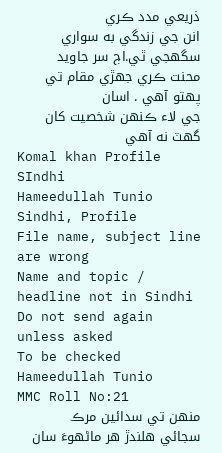ذريعي مدد ڪري
انن جي زندگي به سواري سگھجي ٿي.اڄ سر جاويد محنت ڪري جھڙي مقام تي پھتو آھي . اسان
جي لاء ڪنھن شخصيت کان گھٽ نه آھي
Komal khan Profile SIndhi
Hameedullah Tunio Sindhi, Profile
File name, subject line are wrong
Name and topic / headline not in Sindhi
Do not send again unless asked
To be checked
Hameedullah Tunio
MMC Roll No:21
منهن تي سدائين مرڪ سجائي هلندڙ هر ماڻهوءَ سان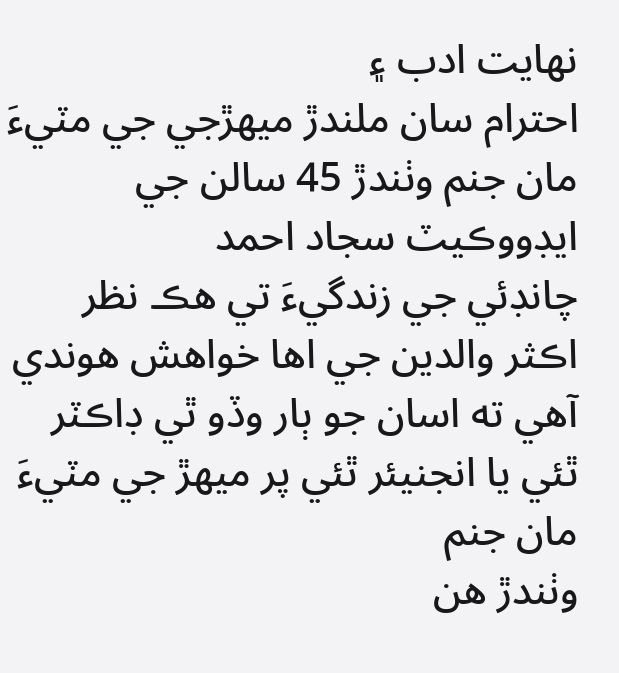نهايت ادب ۽
احترام سان ملندڙ ميهڙجي جي مٽيءَ مان جنم وٺندڙ 45 سالن جي ايڊووڪيٽ سجاد احمد
چانڊئي جي زندگيءَ تي هڪ نظر
اڪثر والدين جي اها خواهش هوندي آهي ته اسان جو ٻار وڏو ٿي ڊاڪٽر
ٿئي يا انجنيئر ٿئي پر ميهڙ جي مٽيءَ مان جنم
وٺندڙ هن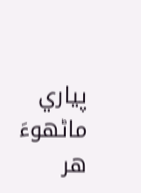پياري ماڻهوءَ هر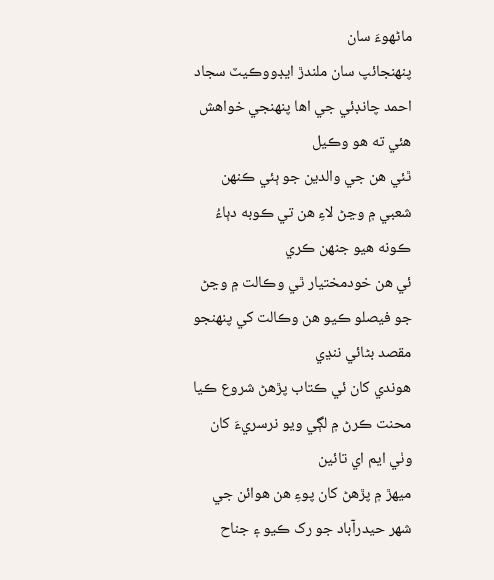ماڻهوءَ سان
پنهنجائپ سان ملندڙ ايڊووڪيٽ سجاد احمد چانڊئي جي اها پنهنجي خواهش هئي ته هو وڪيل
ٿئي هن جي والدين جو ٻئي ڪنهن شعبي ۾ وڃڻ لاءِ هن تي ڪوبه دٻاءُ ڪونه هيو جنهن ڪري
ئي هن خودمختيار ٿي وڪالت ۾ وڃڻ جو فيصلو ڪيو هن وڪالت کي پنهنجو مقصد بڻائي ننڍي
هوندي کان ئي ڪتاب پڙهڻ شروع ڪيا محنت ڪرڻ ۾ لڳي ويو نرسريءَ کان وٺي ايم اي تائين
ميهڙ ۾ پڙهڻ کان پوءِ هن هوائن جي شهر حيدرآباد جو رک ڪيو ۽ جناح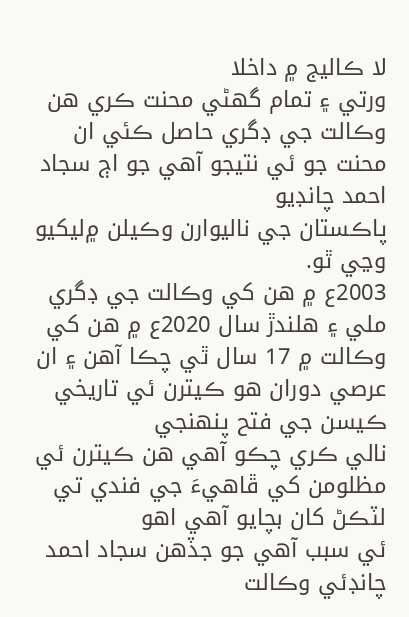لا ڪاليج ۾ داخلا
ورتي ۽ تمام گهڻي محنت ڪري هن وڪالت جي ڊگري حاصل ڪئي ان محنت جو ئي نتيجو آهي جو اڄ سجاد احمد چانڊيو
پاڪستان جي ناليوارن وڪيلن ۾ليکيو وڃي ٿو.
2003ع ۾ هن کي وڪالت جي ڊگري ملي ۽ هلندڙ سال 2020ع ۾ هن کي
وڪالت ۾ 17 سال ٿي چڪا آهن ۽ ان عرصي دوران هو ڪيترن ئي تاريخي ڪيسن جي فتح پنهنجي
نالي ڪري چڪو آهي هن ڪيترن ئي مظلومن کي ڦاهيءَ جي فندي تي لٽڪڻ کان بچايو آهي اهو
ئي سبب آهي جو جڏهن سجاد احمد چانڊئي وڪالت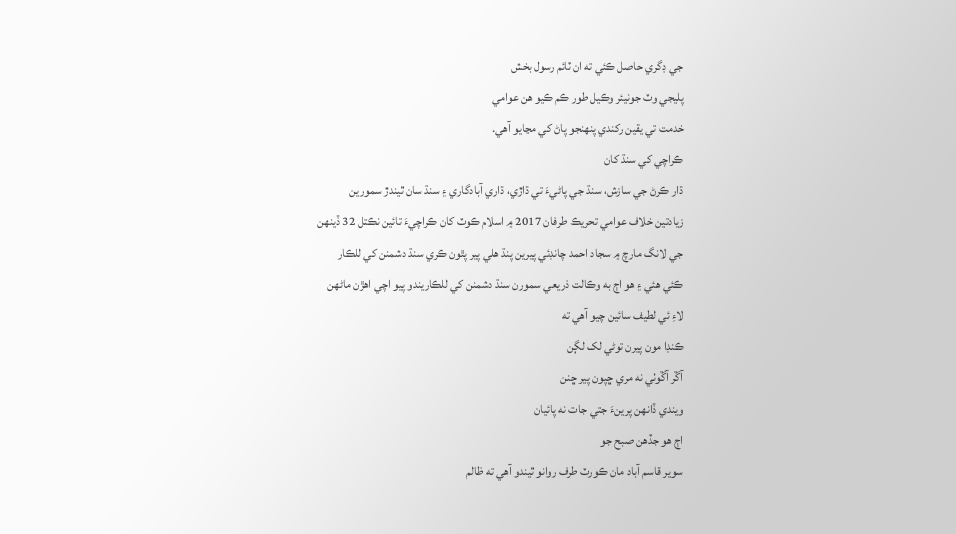جي ڊگري حاصل ڪئي ته ان ٽائم رسول بخش
پليجي وٽ جونيئر وڪيل طور ڪم ڪيو هن عوامي
خدمت تي يقين رکندي پنهنجو پاڻ کي مڃايو آهي.
ڪراچي کي سنڌ کان
ڌار ڪرڻ جي سازش، سنڌ جي پاڻيءَ تي ڌاڙي، ڌاري آبادگاري ۽ سنڌ سان ٿيندڙ سمورين
زيادتين خلاف عوامي تحريڪ طرفان 2017 ۾ اسلام ڪوٽ کان ڪراچيءَ تائين نڪتل 32 ڏينهن
جي لانگ مارچ ۾ سجاد احمد چانڊئي پيرين پنڌ هلي پير پٿون ڪري سنڌ دشمنن کي للڪار
ڪئي هئي ۽ هو اڄ به وڪالت ذريعي سمورن سنڌ دشمنن کي للڪاريندو پيو اچي اهڙن ماڻهن
لاءِ ئي لطيف سائين چيو آهي ته
ڪنڊا مون پيرن توڻي لک لڳن
آڱر آڱوٺي نه مري ڇپون پير ڇنن
ويندي ڏانهن پرينءَ جتي جات نه پائيان
اڄ هو جڏهن صبح جو
سوير قاسم آباد مان ڪورٽ طرف روانو ٿيندو آهي ته ظالم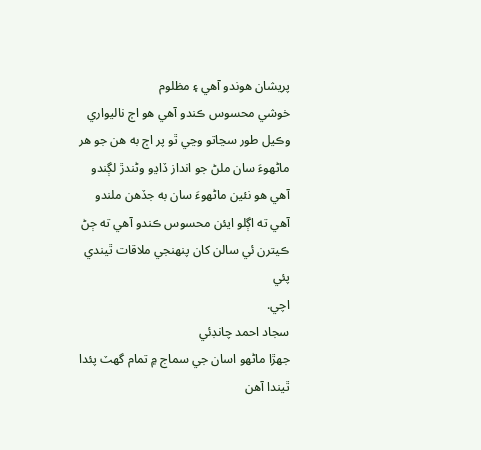پريشان هوندو آهي ۽ مظلوم
خوشي محسوس ڪندو آهي هو اڄ ناليواري وڪيل طور سڃاتو وڃي ٿو پر اڄ به هن جو هر
ماڻهوءَ سان ملڻ جو انداز ڏاڍو وڻندڙ لڳندو آهي هو نئين ماڻهوءَ سان به جڏهن ملندو
آهي ته اڳلو ايئن محسوس ڪندو آهي ته ڄڻ ڪيترن ئي سالن کان پنهنجي ملاقات ٿيندي پئي
اچي.
سجاد احمد چانڊئي
جهڙا ماڻهو اسان جي سماج ۾ تمام گهٽ پئدا ٿيندا آهن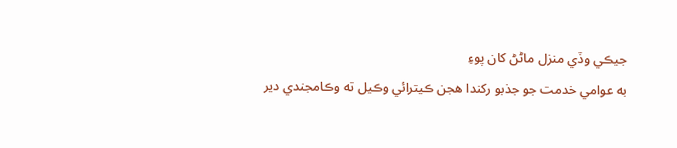جيڪي وڏي منزل ماڻڻ کان پوءِ
به عوامي خدمت جو جذبو رکندا هجن ڪيترائي وڪيل ته وڪامجندي دير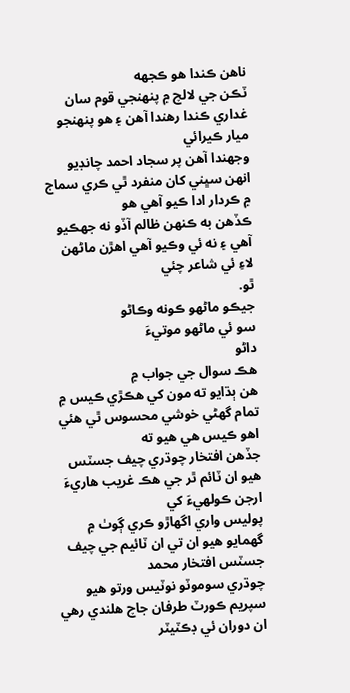ناهن ڪندا هو ڪجهه
ٽڪن جي لالچ ۾ پنهنجي قوم سان غداري ڪندا رهندا آهن ۽ هو پنهنجو ميار ڪيرائي
وجهندا آهن پر سجاد احمد چانڊيو انهن سڀني کان منفرد ٿي ڪري سماج ۾ ڪردار ادا ڪيو آهي هو
ڪڏهن به ڪنهن ظالم آڏو نه جهڪيو آهي ۽ نه ئي وڪيو آهي اهڙن ماڻهن لاءِ ئي شاعر چئي
ٿو.
جيڪو ماڻهو ڪونه وڪاڻو
سو ئي ماڻهو موتيءَ
داڻو
هڪ سوال جي جواب ۾
هن ٻڌايو ته مون کي هڪڙي ڪيس ۾ تمام گهڻي خوشي محسوس ٿي هئي اهو ڪيس هي هيو ته
جڏهن افتخار چوڌري چيف جسٽس هيو ان ٽائم ٿر جي هڪ غريب هاريءَ ارجن ڪولهيءَ کي
پوليس واري اگهاڙو ڪري ڳوٺ ۾ گهمايو هيو ان تي ان ٽائيم جي چيف جسٽس افتخار محمد
چوڌري سوموٽو نوٽيس ورتو هيو سپريم ڪورٽ طرفان جاچ هلندي رهي ان دوران ئي ڊڪٽيٽر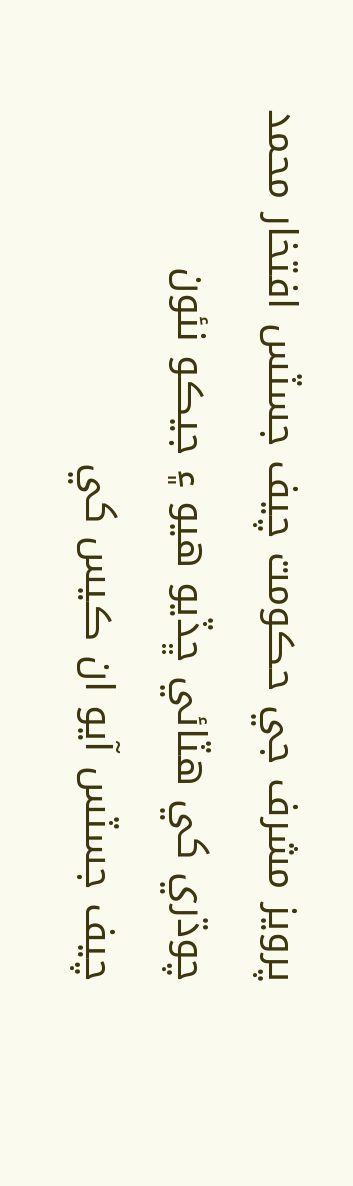پرويز مشرف جي حڪومت چيف جسٽس افتخار محمد چوڌري کي هٽائي ڇڏيو هيو ۽ جيڪو نئون
چيف جسٽس آيو ان ڪيس کي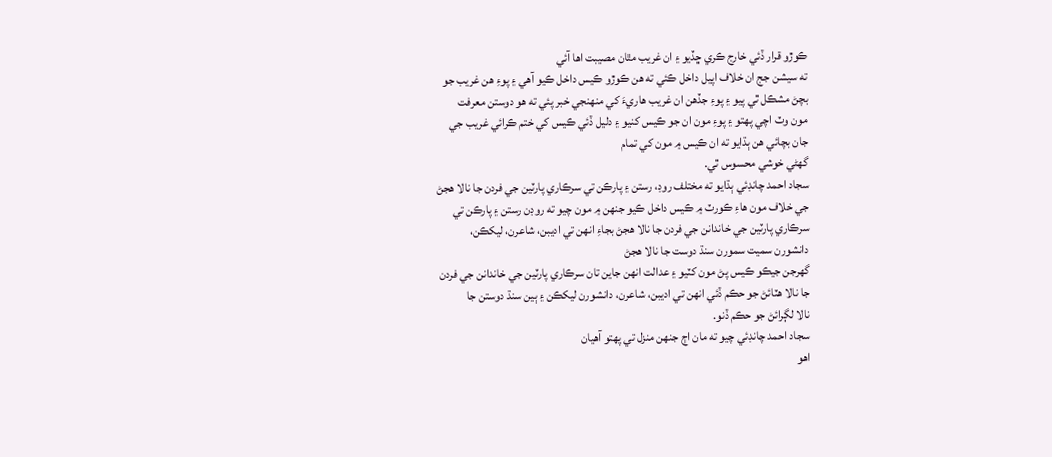ڪوڙو قرار ڏئي خارج ڪري ڇڏيو ۽ ان غريب مٿان مصيبت اها آئي
ته سيشن جج ان خلاف اپيل داخل ڪئي ته هن ڪوڙو ڪيس داخل ڪيو آهي ۽ پوءِ هن غريب جو
بچڻ مشڪل ٿي پيو ۽ پوءِ جڏهن ان غريب هاريءَ کي منهنجي خبر پئي ته هو دوستن معرفت
مون وٽ اچي پهتو ۽ پوءِ مون ان جو ڪيس کنيو ۽ دليل ڏئي ڪيس کي ختم ڪرائي غريب جي
جان بچائي هن ٻڌايو ته ان ڪيس ۾ مون کي تمام
گهڻي خوشي محسوس ٿي.
سجاد احمد چانڊئي ٻڌايو ته مختلف روڊ، رستن ۽ پارڪن تي سرڪاري پارٽين جي فردن جا نالا هجڻ
جي خلاف مون هاءِ ڪورٽ ۾ ڪيس داخل ڪيو جنهن ۾ مون چيو ته روڊن رستن ۽ پارڪن تي
سرڪاري پارٽين جي خاندانن جي فردن جا نالا هجڻ بجاءِ انهن تي اديبن، شاعرن، ليکڪن،
دانشورن سميت سمورن سنڌ دوست جا نالا هجڻ
گهرجن جيڪو ڪيس پڻ مون کٽيو ۽ عدالت انهن جاين تان سرڪاري پارٽين جي خاندانن جي فردن
جا نالا هٽائڻ جو حڪم ڏئي انهن تي اديبن، شاعرن، دانشورن ليکڪن ۽ ٻين سنڌ دوستن جا
نالا لڳرائڻ جو حڪم ڏنو.
سجاد احمد چانڊئي چيو ته مان اڄ جنهن منزل تي پهتو آهيان
اهو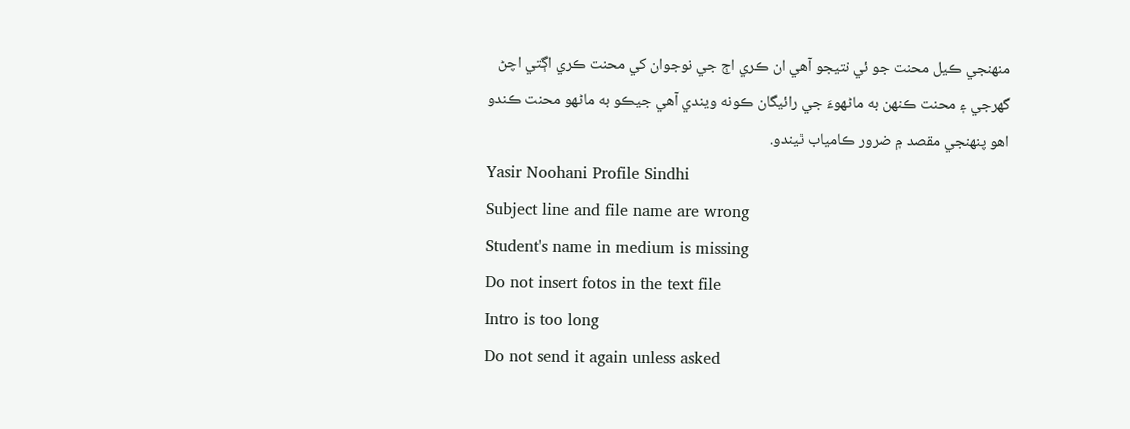منهنجي ڪيل محنت جو ئي نتيجو آهي ان ڪري اڄ جي نوجوان کي محنت ڪري اڳتي اچڻ
گهرجي ۽ محنت ڪنهن به ماڻهوءَ جي رائيگان ڪونه ويندي آهي جيڪو به ماڻهو محنت ڪندو
اهو پنهنجي مقصد ۾ ضرور ڪامياب ٿيندو.
Yasir Noohani Profile Sindhi
Subject line and file name are wrong
Student's name in medium is missing
Do not insert fotos in the text file
Intro is too long
Do not send it again unless asked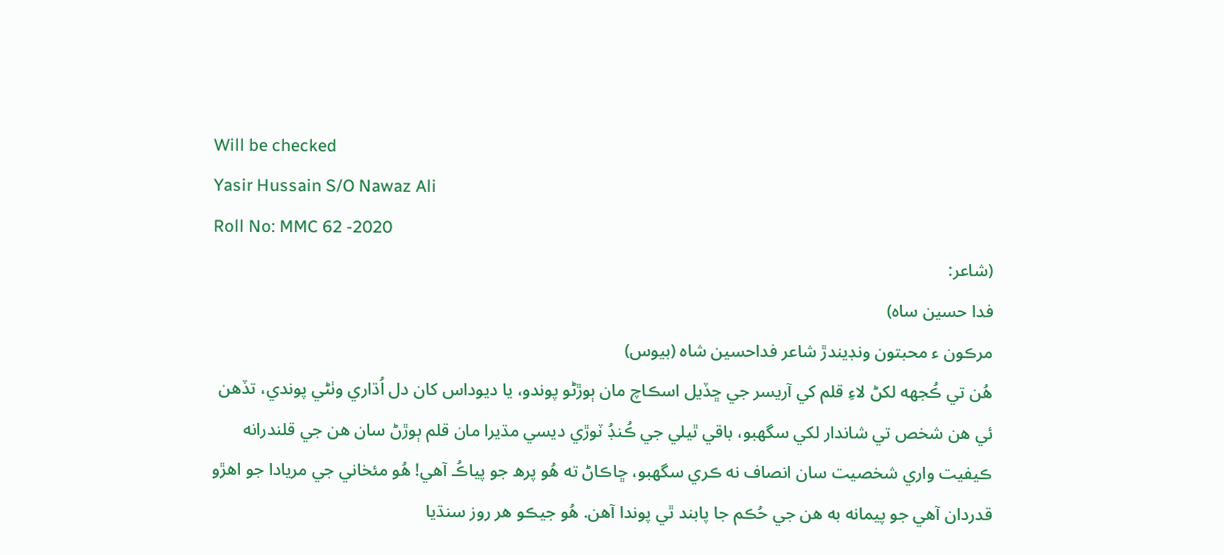Will be checked
Yasir Hussain S/O Nawaz Ali
Roll No: MMC 62 -2020
(شاعر:
فدا حسين ساه)
مرڪون ء محبتون ونڊيندڙ شاعر فداحسين شاه (بيوس)
هُن تي ڪُجهه لکڻ لاءِ قلم کي آريسر جي ڇڏيل اسڪاچ مان ٻوڙڻو پوندو، يا ديوداس کان دل اُڌاري وٺڻي پوندي، تڏھن ئي هن شخص تي شاندار لکي سگهبو، باقي ٿيلي جي ڪُنڊُ ٽوڙي ديسي مڌيرا مان قلم ٻوڙڻ سان هن جي قلندرانه ڪيفيت واري شخصيت سان انصاف نه ڪري سگهبو، ڇاڪاڻ ته هُو پرھ جو پياڪُ آھي! هُو مئخاني جي مريادا جو اهڙو قدردان آھي جو پيمانه به هن جي حُڪم جا پابند ٿي پوندا آھن. هُو جيڪو هر روز سنڌيا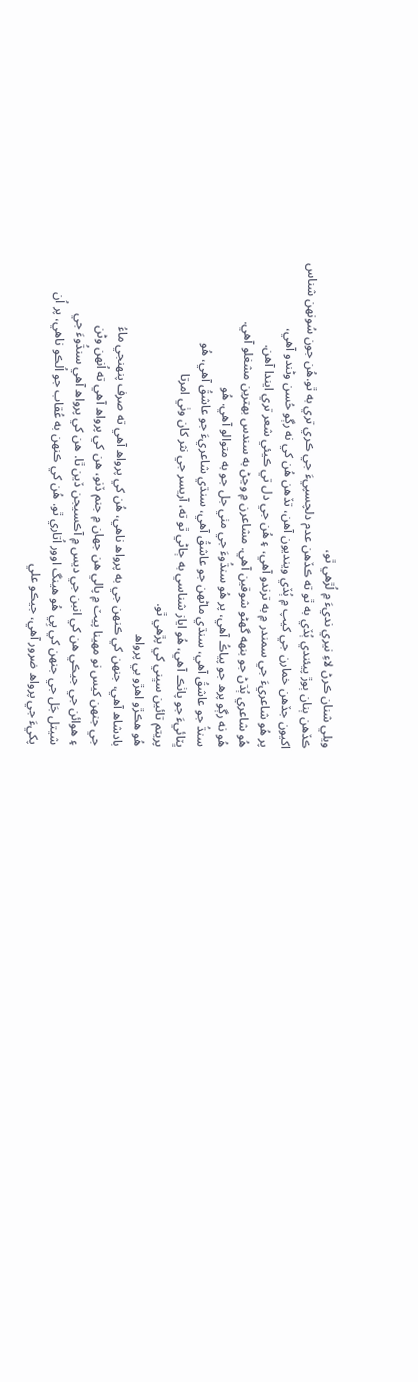ويلي شنان ڪرڻ لاءِ نيري نديءَ ۾ لُڙھي ٿو،
ڪڏھن ٻنان ٻوڙ پيئندي ٻُڏي به ٿو ته ڪڏھن عدم دلچسپيءَ جي ڪري تري به ٿو.هُن جون سُونهن شناس
اکيون جڏهن خمارن جي کيپ ۾ ٻُڏي وينديون آھن، تڏھن هُن کي نه رڳو حُسن وڻندو آھي،
پر هُو شاعريءَ جي سمندر ۾ به ترندو آھي، ۽ هُن جي دل تي ڪيئي شعر تري ايندا آھن.
هُو شاعري ٻُڌڻ جو بنهه گهڻو شوقين آھي. مشاعرن ۾ وڃڻ به سندس بهترين مشغلو آھي.
هُو نه رڳو پرھ جو پياڪُ آھي، پر هُو سنڌُوءَ جي مٺي جل جو به متوالو آھي. هُو
سنڌُ جو عاشقُ آھي، سنڌي ماڻھن جو عاشقُ آھي، سنڌي شاعريءَ جو عاشقُ آھي، هُو
ڀٽائيءَ جو پاٺڪ آھي، هُو اياز شناسي به ڄاڻي ٿو ته، آريسر جي نثر کان وٺي امرتا
پريتم تائين سڀني کي پڙھي ٿو.
ھُو هڪڙو اهڙو بي پرواھ
بادشاھ آھي، جنهن کي ڪنهن جي به پرواھ ناھي، هُن کي پرواھ آھي ته صرف پنهنجي ماءُ
جي جنهن کيس نو مهينا پيٽ ۾ پالي هن جهان ۾ جنم ڏنو، هن کي پرواھ آھي ته اُنهن وڻن
۽ هوائن جي جيڪي هن کي انبن جي ديس ۾ آڪسيجن ڏين ٿا. هن کي پرواھ آھي سنڌُوءَ جي
شيتل جَل جي جنهن کي پِي هُو هينگ اوور اُتاري ٿو. هُن کي ڪنهن به عُقاب جو اُلڪو ناهي، پر اُن
پکيءَ جي پرواھ ضرور آھي، جيڪو علي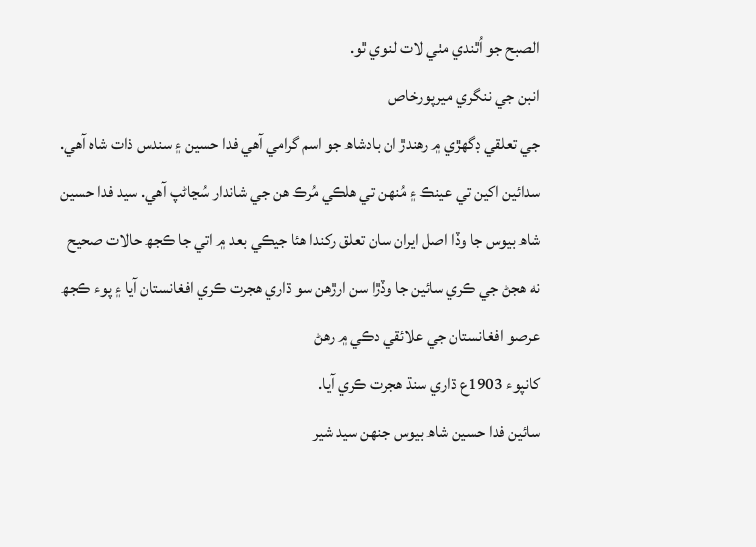الصبح جو اُٿندي مٺي لات لنوي ٿو.
انبن جي ننگري ميرپورخاص
جي تعلقي ڊگهڙي ۾ رهندڙ ان بادشاھ جو اسم گرامي آھي فدا حسين ۽ سندس ذات شاه آھي.
سدائين اکين تي عينڪ ۽ مُنهن تي هلڪي مُرڪ هن جي شاندار سُڃاڻپ آھي. سيد فدا حسين
شاھ بيوس جا وڏا اصل ايران سان تعلق رکندا ھئا جيڪي بعد ۾ اتي جا ڪجھ حالات صحيح
نه ھجڻ جي ڪري سائين جا وڏڙا سن ارڙھن سو ڌاري ھجرت ڪري افغانستان آيا ۽ پوء ڪجھ
عرصو افغانستان جي علائقي دڪي ۾ رھڻ
کانپوء 1903ع ڌاري سنڌ ھجرت ڪري آيا.
سائين فدا حسين شاھ بيوس جنھن سيد شير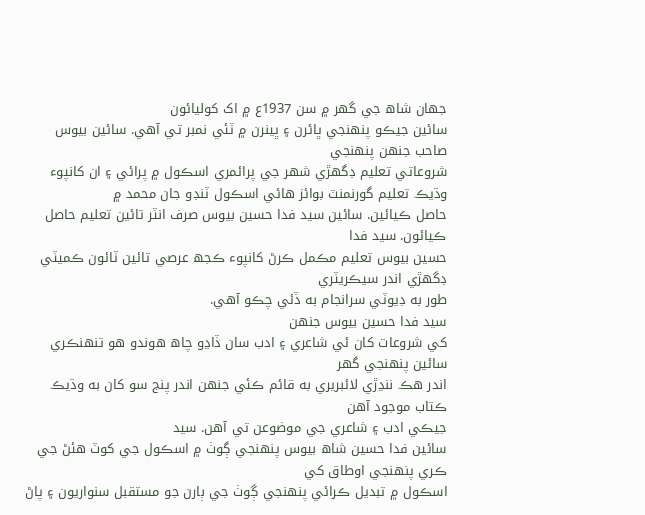جھان شاھ جي گھر ۾ سن 1937ع ۾ اک کوليائون
سائين جيڪو پنھنجي ڀائرن ۽ ڀينرن ۾ ٽئي نمبر تي آھي. سائين بيوس صاحب جنھن پنھنجي
شروعاتي تعليم ڊگھڙي شھر جي پرائمري اسڪول ۾ پرائي ۽ ان کانپوء وڌيڪ تعليم گورنمنٽ بوائز ھائي اسڪول ٽنڊو جان محمد ۾
حاصل ڪيائين. سائين سيد فدا حسين بيوس صرف انٽر تائين تعليم حاصل ڪيائون. سيد فدا
حسين بيوس تعليم مڪمل ڪرڻ کانپوء ڪجھ عرصي تائين ٽائون ڪميٽي ڊگھڙي اندر سيڪريٽري
طور به ڊيوٽي سرانجام به ڏئي چڪو آھي.
سيد فدا حسين بيوس جنھن
کي شروعات کان ئي شاعري ۽ ادب سان ڏاڍو چاھ ھوندو ھو تنھنڪري سائين پنھنجي گھر
اندر ھڪ ننڍڙي لائبريري به قائم ڪئي جنھن اندر پنج سو کان به وڌيڪ ڪتاب موجود آھن
جيڪي ادب ۽ شاعري جي موضوعن تي آھن. سيد
سائين فدا حسين شاھ بيوس پنھنجي ڳوٺ ۾ اسڪول جي کوٽ ھئڻ جي ڪري پنھنجي اوطاق کي
اسڪول ۾ تبديل ڪرائي پنھنجي ڳوٺ جي ٻارن جو مستقبل سنواريون ۽ پاڻ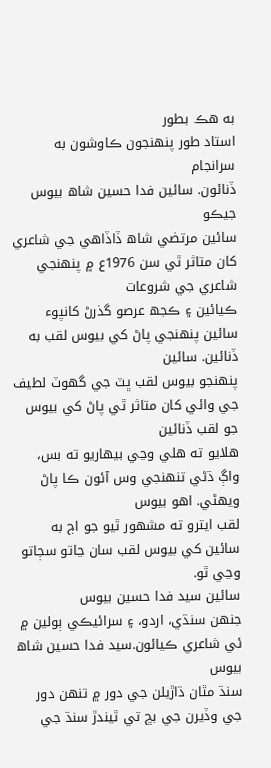به ھڪ بطور
استاد طور پنھنجون ڪاوشون به سرانجام
ڏنائون. سائين فدا حسين شاھ بيوس جيڪو
سائين مرتضي شاھ ڏاڏاھي جي شاعري کان متاثر ٿي سن 1976ع ۾ پنھنجي شاعري جي شروعات
ڪيائين ۽ ڪجھ عرصو گذرڻ کانپوء سائين پنھنجي پاڻ کي بيوس لقب به ڏنائين. سائين
پنھنجو بيوس لقب ڀٽ جي گھوٽ لطيف جي وائي کان متاثر ٿي پاڻ کي بيوس جو لقب ڏنائين
هلايو ته ھلي وڃي بيھاريو ته بس، واڳ ڌڻي تنھنجي وس آئون ڪا پاڻ ويھڻي. اھو بيوس
لقب ايترو ته مشھور ٿيو جو اڄ به سائين کي بيوس لقب سان ڃاتو سڄاتو وڃي ٿو.
سائين سيد فدا حسين بيوس
جنھن سنڌي، اردو، ۽ سرائيڪي ٻولين ۾ ئي شاعري ڪيائون.سيد فدا حسين شاھ بيوس
سنڌ مٿان ڌاڙيلن جي دور ۾ تنھن دور جي وڏيرن جي بڇ تي ٿيندڙ سنڌ جي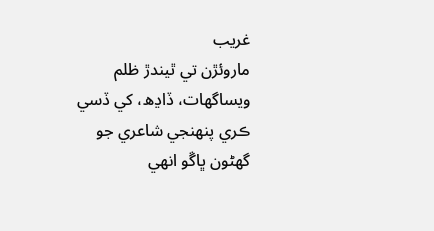غريب
ماروئڙن تي ٿيندڙ ظلم ويساگھات، ڏاڍھ، کي ڏسي ڪري پنھنجي شاعري جو
گھڻون ڀاڱو انھي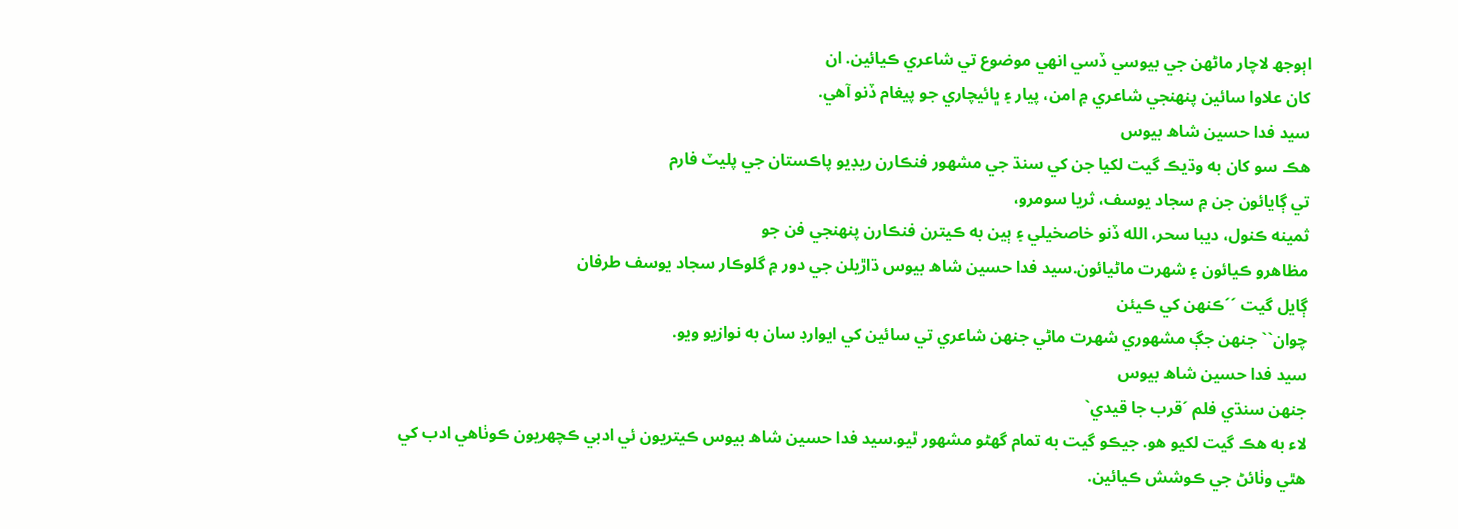اٻوجھ لاچار ماڻھن جي بيوسي ڏسي انھي موضوع تي شاعري ڪيائين. ان
کان علاوا سائين پنھنجي شاعري ۾ امن، پيار ۽ ڀائيچاري جو پيغام ڏنو آھي.
سيد فدا حسين شاھ بيوس
ھڪ سو کان به وڌيڪ گيت لکيا جن کي سنڌ جي مشھور فنڪارن ريڊيو پاڪستان جي پليٽ فارم
تي ڳايائون جن ۾ سجاد يوسف، ثريا سومرو،
ثمينه ڪنول، ديبا سحر، الله ڏنو خاصخيلي ۽ ٻين به ڪيترن فنڪارن پنھنجي فن جو
مظاھرو ڪيائون ۽ شھرت ماڻيائون.سيد فدا حسين شاھ بيوس ڌاڙيلن جي دور ۾ گلوڪار سجاد يوسف طرفان
ڳايل گيت ´´ڪنھن کي ڪيئن
چوان`` جنھن جڳ مشھوري شھرت ماڻي جنھن شاعري تي سائين کي ايوارڊ سان به نوازيو ويو.
سيد فدا حسين شاھ بيوس
جنھن سنڌي فلم ´قرب جا قيدي`
لاء به ھڪ گيت لکيو ھو. جيڪو گيت به تمام گھڻو مشھور ٿيو.سيد فدا حسين شاھ بيوس ڪيتريون ئي ادبي ڪچھريون ڪوٺاھي ادب کي
ھٿي وٺائڻ جي ڪوشش ڪيائين.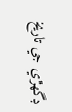ڊگھڙي جي تاريخ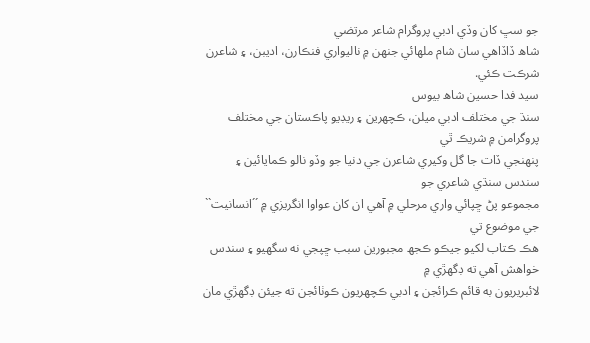جو سڀ کان وڏي ادبي پروگرام شاعر مرتضي
شاھ ڏاڏاھي سان شام ملھائي جنھن ۾ ناليواري فنڪارن، اديبن، ۽ شاعرن شرڪت ڪئي.
سيد فدا حسين شاھ بيوس
سنڌ جي مختلف ادبي ميلن، ڪچھرين ۽ ريڊيو پاڪستان جي مختلف پروگرامن ۾ شريڪ ٿي
پنھنجي ڏات جا گل وکيري شاعرن جي دنيا جو وڏو نالو ڪمايائين ۽ سندس سنڌي شاعري جو
مجموعو پڻ ڇپائي واري مرحلي ۾ آھي ان کان عواوا انگريزي ۾ ´´انسانيت`` جي موضوع تي
ھڪ ڪتاب لکيو جيڪو ڪجھ مجبورين سبب ڇپجي نه سگھيو ۽ سندس خواھش آھي ته ڊگھڙي ۾
لائبريريون به قائم ڪرائجن ۽ ادبي ڪچھريون ڪوٺائجن ته جيئن ڊگھڙي مان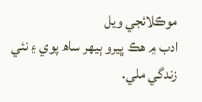موڪلائجي ويل
ادب ۾ ھڪ ڀيرو ٻيھر ساھ پوي ۽ نئي زندگي ملي.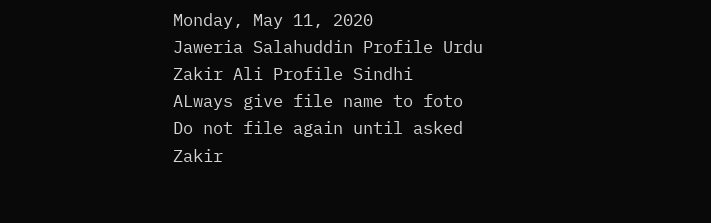Monday, May 11, 2020
Jaweria Salahuddin Profile Urdu
Zakir Ali Profile Sindhi
ALways give file name to foto
Do not file again until asked
Zakir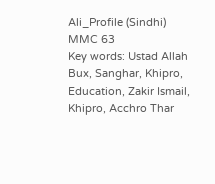Ali_Profile (Sindhi) MMC 63
Key words: Ustad Allah Bux, Sanghar, Khipro, Education, Zakir Ismail, Khipro, Acchro Thar